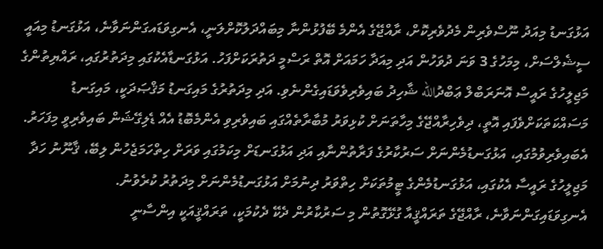އަޅުގަނޑު މިއަދު ނޫސްވެރިން މެދުވެރިކޮށް، ރާއްޖޭގެ އެންމެ ބޭފުޅުންނާ މިބައްދަލުކޮށްލަނީ، އެނގިވަޑައގަންނަވާނެ، އަޅުގަނޑު މިއައީ ސީޝެލްސަށް، މިމަހުގެ 3 ވަނަ ދުވަހުން އަދި މިއަދާ ހަމައަށް އޮތް ރަސްމީ ދަތުރަކަށްފަހު. އަޅުގަނޑާއެކުގައި މިދަތުރުގައި، ރައްޔިތުންގެ މަޖިލީހުގެ ރައީސް އޮނަރަބްލް ޢަބްދުالله ޝާހިދު ބައިވެރިވެވަޑައިގެންނެވި. އަދި މިދަތުރުގެ މައިގަނޑު މަޤްޞަދަކީ، މައިގަނޑު މަސައްކަތަކަށްވެފައި އޮތީ، ދިވެހިރާއްޖޭގެ މިހާތަނަށް ކުޅިވަރު މުބާރާތެއްގައި ބައިވެރިވި އެންމެބޮޑު އެއް ޑެލިގޭޝަން ބައިވެރިވީ މިފަހަރު. އެބައިވެރިވުމުގައި، އަޅުގަނޑުމެންނަށް ސަރުކާރުގެ ފަރާތުންނާއި އަދި އަޅުގަނޑަށް މިކަމުގައި ވަރަށް ހިތްހަމަޖެހުން ލިބޭ، ޤާނޫނު ހަދާ މަޖިލީހުގެ ރައީސާ އެކުގައި، އަޅުގަނޑުމެންގެ ޓީމުތަކަށް ހިތްވަރު ދިނުމަށް އަޅުގަނޑުމެންނަށް މިދަތުރު ކުރެވުނު.
އެނގިވަޑައިގަންނަވާނެ، ރާއްޖޭގެ ތަރައްޤީއާ ގުޅޭގޮތުން މި ސަރުކާރުން ދެކޭ ދެކުމަކީ، ތަރައްޤީއަކީ އިންސާނީ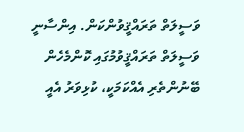ވަސީލަތް ތަރައްޤީވުންކަން. އިންސާނީ ވަސީލަތް ތަރައްޤީވުމުގައި ކޮންމެހެން ބޭނުންތެރި އެއްކަމަކީ، ކުޅިވަރު އެއީ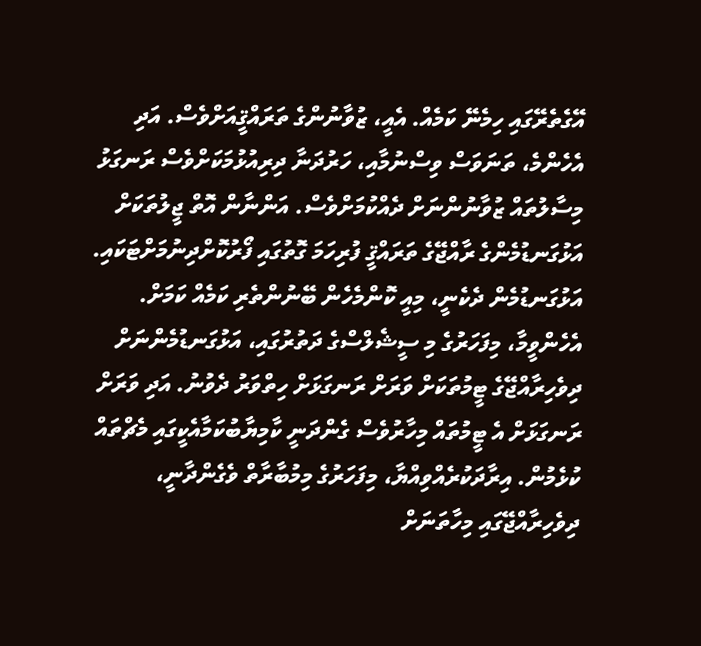އޭގެތެރޭގައި ހިމެނޭ ކަމެއް. އެއީ، ޒުވާނުންގެ ތަރައްޤީއަށްވެސް. އަދި އެހެންމެ، ތަނަވަސް ވިސްނުމާއި، ހަރުދަނާ ދިރިއުޅުމަކަށްވެސް ރަނގަޅު މިސާލުތައް ޒުވާނުންނަށް ދެއްކުމަށްވެސް. އަންނާން އޮތް ޖީލުތަކަށް އަޅުގަނޑުމެންގެ ރާއްޖޭގެ ތަރައްޤީ ފުރިހަމަ ގޮތުގައި ފޯރުކޮށްދިނުމަށްޓަކައި. އަޅުގަނޑުމެން ދެކެނީ، މިއީ ކޮންމެހެން ބޭނުންތެރި ކަމެއް ކަމަށް. އެހެންވީމާ، މިފަހަރުގެ މި ސީޝެލްސްގެ ދަތުރުގައި، އަޅުގަނޑުމެންނަށް ދިވެހިރާއްޖޭގެ ޓީމުތަކަށް ވަރަށް ރަނގަޅަށް ހިތްވަރު ދެވުނު. އަދި ވަރަށް ރަނގަޅަށް އެ ޓީމުތައް މިހާރުވެސް ގެންދަނީ ކާމިޔާބުކަމާއެކީގައި މެޗްތައް ކުޅެމުން. އިރާދަކުރެއްވިއްޔާ، މިފަހަރުގެ މިމުބާރާތް ވެގެންދާނީ، ދިވެހިރާއްޖޭގައި މިހާތަނަށް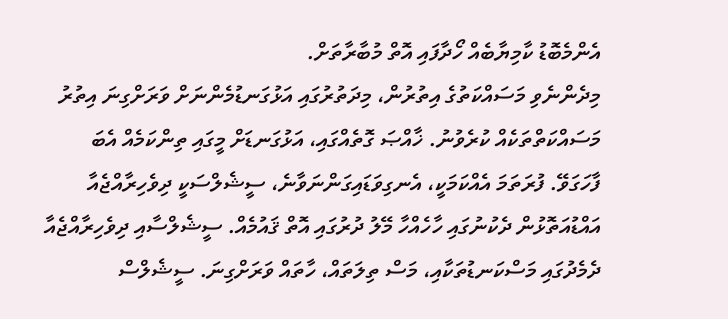އެންމެބޮޑު ކާމިޔާބެއް ހޯދާފައި އޮތް މުބާރާތަށް.
މިދެންނެވި މަސައްކަތުގެ އިތުރުން، މިދަތުރުގައި އަޅުގަނޑުމެންނަށް ވަރަށްގިނަ އިތުރު މަސައްކަތްތަކެއް ކުރެވުނު. ޚާއްޞަ ގޮތެއްގައި، އަޅުގަނޑަށް މީގައި ތިންކަމެއް އެބަ ފާހަގަވޭ. ފުރަތަމަ އެއްކަމަކީ، އެނގިވަޑައިގަންނަވާނެ، ސީޝެލްސަކީ ދިވެހިރާއްޖެއާ އައްޑުއަތޮޅުން ދެކުނުގައި ހާހެއްހާ މޭލު ދުރުގައި އޮތް ޤައުމެއް. ސީޝެލްސާއި ދިވެހިރާއްޖެއާ ދެމެދުގައި މަސްކަނޑުތަކާއި، މަސް ތިލަތައް، ހާތައް ވަރަށްގިނަ. ސީޝެލްސް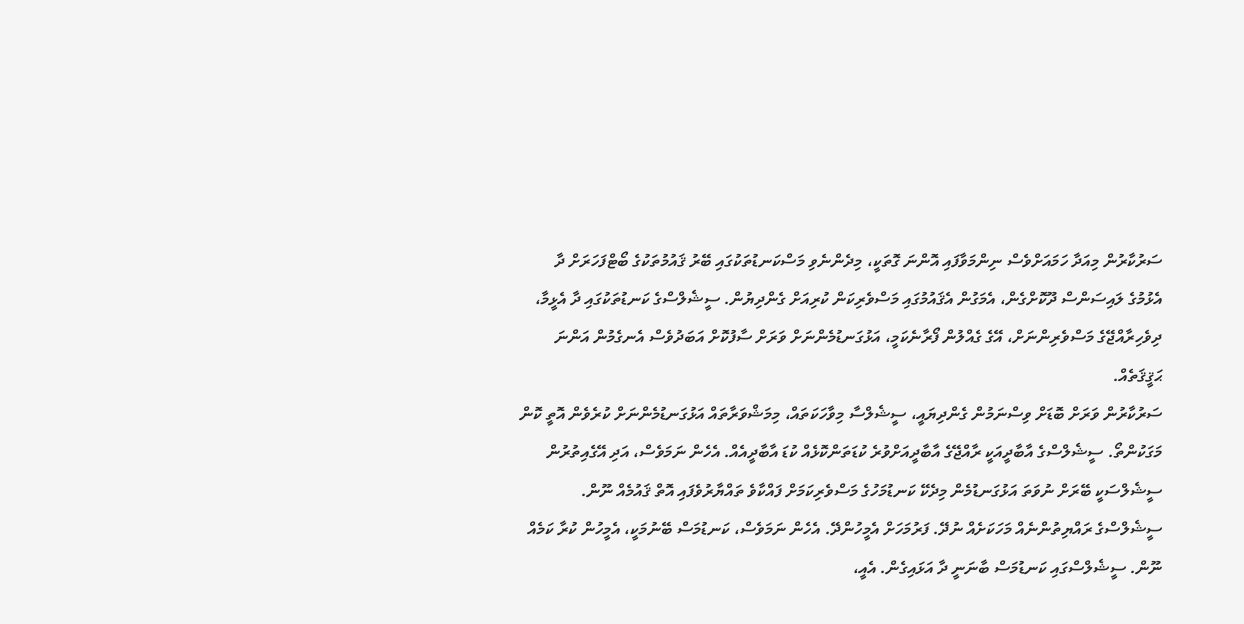ސަރުކާރުން މިއަދާ ހަމައަށްވެސް ނިންމަވާފައި އޮންނަ ގޮތަކީ، މިދެންނެވި މަސްކަނޑުތަކުގައި ބޭރު ޤައުމުތަކުގެ ބޯޓްފަހަރަށް ދާ އެޅުމުގެ ލައިސަންސް ދޫކޮށްގެން، އެމަގުން އެޤައުމުގައި މަސްވެރިކަން ކުރިއަށް ގެންދިޔުން. ސީޝެލްސްގެ ކަނޑުތަކުގައި ދާ އެޅީމާ، ދިވެހިރާއްޖޭގެ މަސްވެރިންނަށް، އޭގެ ގެއްލުން ފޯރާނެކަމީ، އަޅުގަނޑުމެންނަށް ވަރަށް ސާފުކޮށް އަބަދުވެސް އެނގެމުން އަންނަ ޙަޤީޤަތެއް.
ސަރުކާރުން ވަރަށް ބޮޑަށް ވިސްނަމުން ގެންދިޔައީ، ސީޝެލްސާ މިވާހަކަތައް، މިމަޝްވަރާތައް އަޅުގަނޑުމެންނަށް ކުރެވެން އޮތީ ކޮން މަގަކުންތޯ. ސީޝެލްސްގެ އާބާދީއަކީ ރާއްޖޭގެ އާބާދީއަށްވުރެ ކުޑަތަންކޮޅެއް ކުޑަ އާބާދީއެއް. އެހެން ނަމަވެސް، އަދި އޭގެއިތުރުން ސީޝެލްސަކީ ބޭރަށް ނުވަތަ އަޅުގަނޑުމެން މިދެކޭ ކަނޑުމަހުގެ މަސްވެރިކަމަށް ފައްކާވެ ތައްޔާރުވެފައި އޮތް ޤައުމެއް ނޫން. ސީޝެލްސްގެ ރައްޔިތުންނެއް މަހަކަށެއް ނުދޭ. ފަރުމަހަށް އެމީހުންދޭ. އެހެން ނަމަވެސް، ކަނޑުމަސް ބޭނުމަކީ، އެމީހުން ކުރާ ކަމެއް ނޫން. ސީޝެލްސްގައި ކަނޑުމަސް ބާނަނީ ދާ އަޅައިގެން. އެއީ،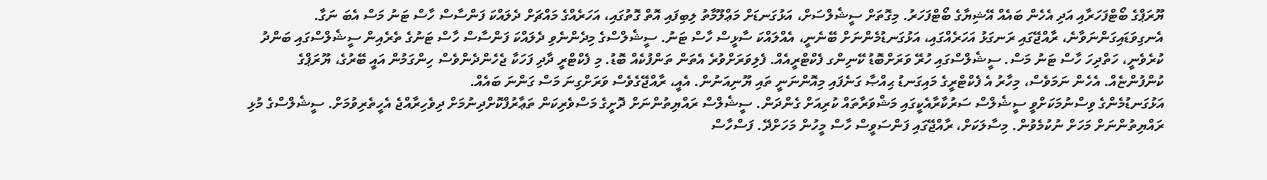ޔޫރަޕްގެ ބޯޓްފަހަރާއި އަދި އެހެން ބައެއް އޭޝިޔާގެ ބޯޓްފަހަރު. މިގޮތަށް ސީޝެލްސަށް، އަޅުގަނޑަށް މަޢްލޫމާތު ލިބިފައި އޮތް ގޮތުގައި، އަހަރެއްގެ މައްޗަށް ދެލައްކަ ފަންސާސް ހާސް ޓަނު މަސް އެބަ ނަގާ. އެނގިވަޑައިގަންނަވާނެ، ރާއްޖޭގައި ރަނގަޅު އަހަރެއްގައި، އަޅުގަނޑުމެންނަށް ބޭނެނީ، އެއްލައްކަ ސާޅީސް ހާސް ޓަނު. ސީޝެލްސްގެ މިދެންނެވި ދެލައްކަ ފަންސާސް ހާސް ޓަނުގެ ތެރެއިން ސީޝެލްސްގައި ބަންދު ކުރެވެނީ، ހަތްދިހަ ހާސް ޓަނު މަސް. ސީޝެލްސްގައި ހުރޭ ވަރަށްބޮޑު ކޭނިންގ ފެކްޓްރީއެއް. ފެލިވަރަށްވުރެ އެތަން ތަންފުކެއް ބޮޑު. މި ފެކްޓްރީ ދާދި ފަހަކާ ޖެހެންދެންވެސް ހިންގަމުން އައީ ބޭރުގެ، ޔޫރަޕްގެ ކުންފުންޏެއް. އެހެން ނަމަވެސް، މިހާރު އެ ފެކްޓްރީގެ މައިގަނޑު ޙިއްޞާ ގަނެފައި މިއޮންނަނީ ތައި ޔޫނިއަނުން. އެއީ، ރާއްޖޭގެވެސް ވަރަށްގިނަ މަސް ގަންނަ ބައެއް.
އަޅުގަނޑުމެންގެ ވިސްނުމަކަށްވީ ސީޝެލްސް ސަރުކާރާއެކީގައި މަޝްވަރާތައް ކުރިއަށް ގެންދަން. ސީޝެލްސް ރައްޔިތުންނަށް ދޮށީގެ މަސްވެރިކަން ތަޢާރުފްކޮށްދިނުމަށް ދިވެހިރާއްޖެ އެހީތެރިވުމަށް. ސީޝެލްސްގެ މުޅި ރައްޔިތުންނަށް މަހަށް ނުކުމެވުން. މިސާލަކަށް، ރާއްޖޭގައި ފަންސަވީސް ހާސް މީހުން މަހަށްދޭ. ފަސްހާސް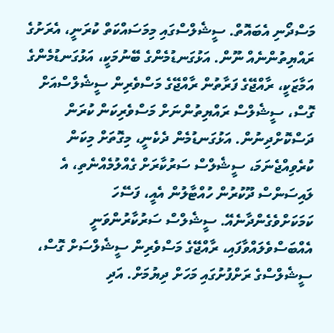މަސްދޯނި އެބައޮތް. ސީޝެލްސްގައި މިމަސައްކަތް ކުރަނީ، އެރަށުގެ ރައްޔިތުންނެއް ނޫން. އަޅުގަނޑުމެންގެ ބޭނުމަކީ، އަޅުގަނޑުމެންގެ އަމާޒަކީ، ރާއްޖޭގެ ފަރާތުން ރާއްޖޭގެ މަސްވެރިން ސީޝެލްސްއަށް ގޮސް، ސީޝެލްސް ރައްޔިތުންނަށް މަސްވެރިކަން ކުރަން ދަސްކޮށްދިނުން. އަޅުގަނޑުމެން ދެކެނީ، މިގޮތަށް މިކަން ކުރެވިއްޖެނަމަ، ސީޝެލްސް ސަރުކާރަށް ގެއްލުމެއްނެތި، އެ ލައިސަންސް ދޫކުރުން ހުއްޓާލުން އެއީ، ފަސޭހަ ކަމަކަށްވެގެންދާނެއޭ. ސީޝެލްސް ސަރުކާރުންވަނީ އެއްބަސްވެލައްވާފައި، ރާއްޖޭގެ މަސްވެރިން ސީޝެލްސަށް ގޮސް، ސީޝެލްސްގެ ރަށްފުށުގައި މަހަށް ދިޔުމަށް. އަދި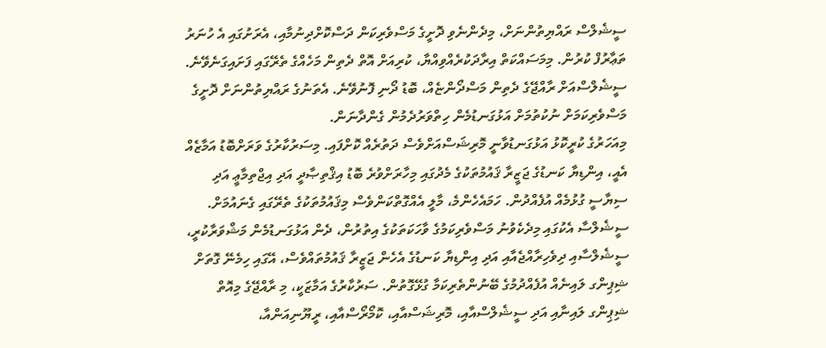ސީޝެލްސް ރައްޔިތުންނަށް، މިދެންނެވި ދޮށީގެ މަސްވެރިކަން ދަސްކޮށްދިނުމާއި، އެރަށުގައި އެ ހުނަރު ތަޢާރުފް ކުރުން. މިމަސައްކަތް އިރާދަކުރެއްވިއްޔާ، ކުރިއަށް އޮތް ދެތިން މަހެއްގެ ތެރޭގައި ފަށައިގަނެވޭނެ. ސީޝެލްސްއަށް ރާއްޖޭގެ ދެތިން މަސްދޯންޏެއް، ބޮޑު ދޯނި ފޮނުވޭނެ. އެތަނުގެ ރައްޔިތުންނަށް ދޮށީގެ މަސްވެރިކަމަށް ނުކުތުމަށް އަޅުގަނޑުމެން ހިތްވަރުދެމުން ގެންދާނަން.
މިއަހަރުގެ ކުރީކޮޅު އަޅުގަނޑުވާނީ މޮރިޝަސްއަށްވެސް ދަތުރެއް ކޮށްފައި. މިސަރުކާރުގެ ވަރަށްބޮޑު އަމާޒެއް އެއީ، އިންޑިޔާ ކަނޑުގެ ޖަޒީރާ ޤައުމުތަކުގެ މެދުގައި މިހާރަށްވުރެ ބޮޑު އިޤްތިޞާދީ އަދި އިޖްތިމާޢީ އަދި ސިޔާސީ ގުޅުމެއް އުފެއްދުން. ހަމައެހެންމެ، މާލީ އެއްގޮތްކަންވެސް މިޤައުމުތަކުގެ ތެރޭގައި ގެނައުމަށް.
ސީޝެލްސާ އެކުގައި މިދެކެވުނު މަސްވެރިކަމުގެ ވާހަކަތަކުގެ އިތުރުން، ދެން އަޅުގަނޑުމެން މަޝްވަރާކުރީ، ސީޝެލްސާއި ދިވެހިރާއްޖެއާއި އަދި އިންޑިޔާ ކަނޑުގެ އެހެން ޖަޒީރާ ޤައުމުތައްވެސް، އޭގައި ހިމެނޭ ގޮތަށް ޝިޕިންގ ލައިނެއް އުފެއްދުމުގެ ބޭނުންތެރިކަމާ ގުޅޭގޮތުން. ސަރުކާރުގެ އަމާޒަކީ، މި ރާއްޖޭގެ މިއޮތް ޝިޕިންގ ލައިނާއި އަދި ސީޝެލްސްއާއި، މޮރިޝަސްއާއި، ކޮމޯރޯސްއާއި، ރީޔޫނިއަންއާ،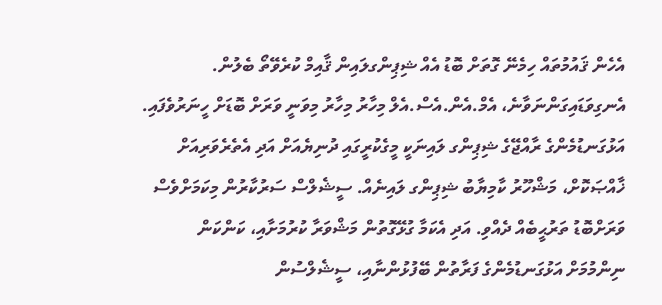އެހެން ޤައުމުތައް ހިމެނޭ ގޮތަށް ބޮޑު އެއް ޝިޕިންގލައިން ޤާއިމް ކުރެވޭތޯ ބެލުން. އެނގިވަޑައިގަންނަވާނެ، އެމް.އެން.އެސް.އެލް މިހާރު މިހާރު މިވަނީ ވަރަށް ބޮޑަށް ހީނަރުވެފައި. އަޅުގަނޑުމެންގެ ރާއްޖޭގެ ޝިޕިންގ ލައިނަކީ މީގެކުރީގައި ދުނިޔެއަށް އަދި އެތެރެވަރިއަށް ޚާއްޞަކޮށް، މަޝްހޫރު ކާމިޔާބު ޝިޕިންގ ލައިނެއް. ސީޝެލްސް ސަރުކާރުން މިކަމަށްވެސް ވަރަށްބޮޑު ތަރުޙީބެއް ދެއްވި. އަދި އެކަމާ ގުޅޭގޮތުން މަޝްވަރާ ކުރުމަށާއި، ކަންކަން ނިންމުމަށް އަޅުގަނޑުމެންގެ ފަރާތުން ބޭފުޅުންނާއި، ސީޝެލްސުން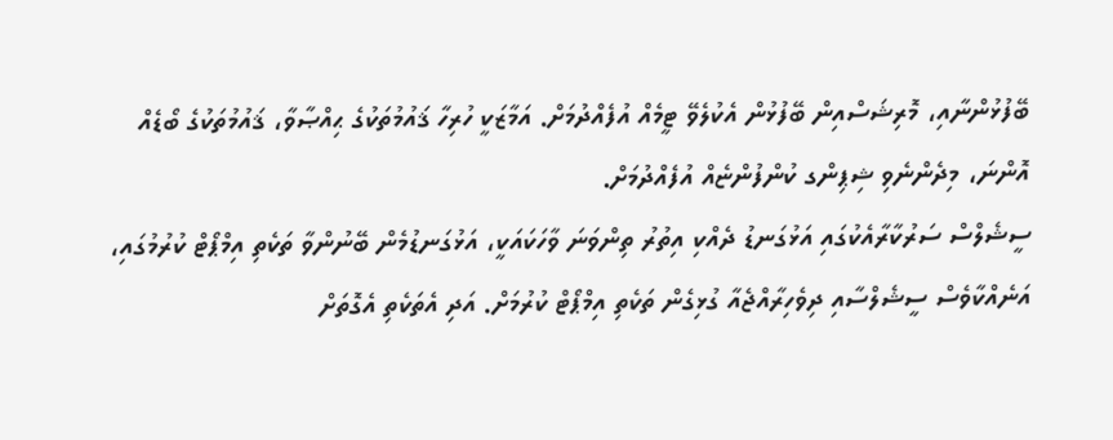ބޭފުޅުންނާއި، މޮރިޝަސްއިން ބޭފުޅުން އެކުލެވޭ ޓީމެއް އުފެއްދުމަށް. އަމާޒަކީ ހުރިހާ ޤައުމުތަކުގެ ޙިއްޞާވާ، ޤައުމުތަކުގެ ބޯޑެއް އޮންނަ، މިދެންނެވި ޝިޕިންގ ކުންފުންޏެއް އުފެއްދުމަށް.
ސީޝެލްސް ސަރުކާރާއެކުގައި އަޅުގަނޑު ދެއްކި އިތުރު ތިންވަނަ ވާހަކައަކީ، އަޅުގަނޑުމެން ބޭނުންވާ ތަކެތި އިމްޕޯޓް ކުރުމުގައި، އަނެއްކާވެސް ސީޝެލްސާއި ދިވެހިރާއްޖެއާ ގުޅިގެން ތަކެތި އިމްޕޯޓް ކުރުމަށް. އަދި އެތަކެތި އެގޮތަށް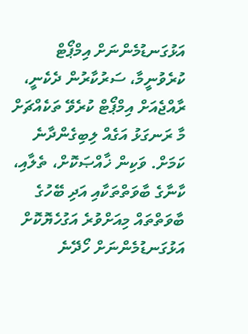އަޅުގަނޑުމެންނަށް އިމްޕޯޓް ކުރެވުނީމާ، ސަރުކާރުން ދެކެނީ، ރާއްޖެއަށް އިމްޕޯޓް ކުރެވޭ ތަކެއްޗަށް މާ ރަނގަޅު އަގެއް ލިބިގެންދާނެ ކަމަށް. ވަކިން ޚާއްޞަކޮށް، ތެލާއި، ކާނާގެ ބާވަތްތަކާއި އަދި ބޭހުގެ ބާވަތްތައް މިއަށްވުރެ އަގުހެޔޮކޮށް އަޅުގަނޑުމެންނަށް ހޯދޭނެ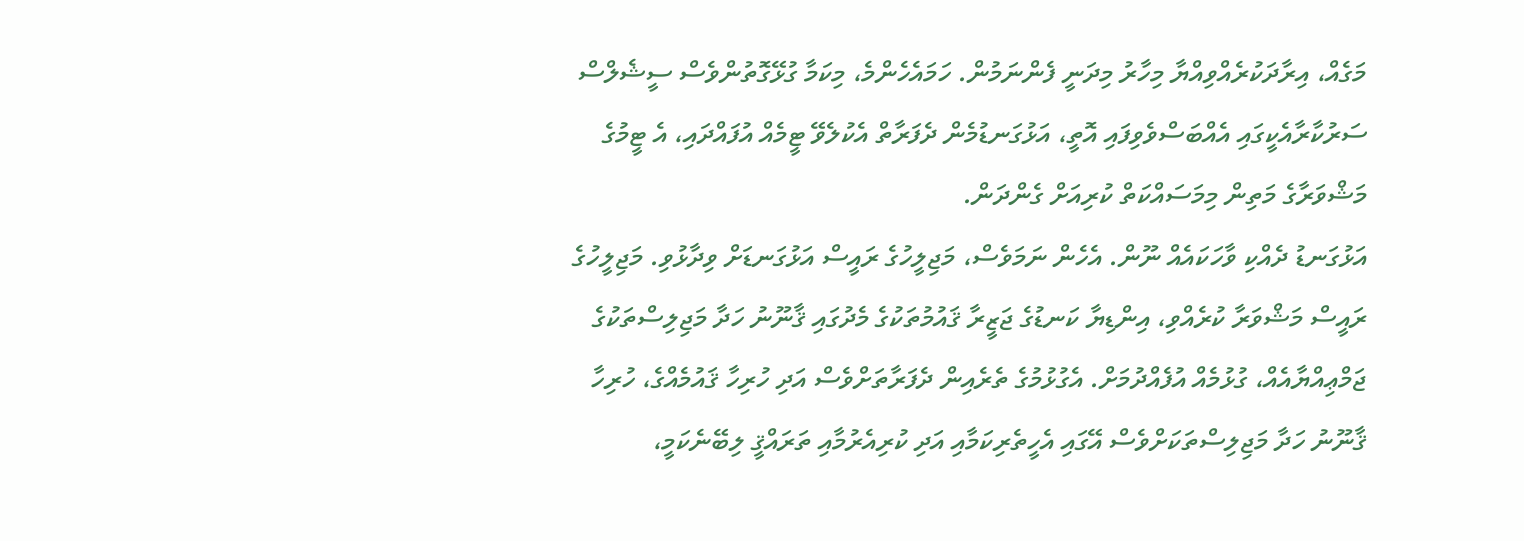މަގެއް، އިރާދަކުރެއްވިއްޔާ މިހާރު މިދަނީ ފެންނަމުން. ހަމައެހެންމެ، މިކަމާ ގުޅޭގޮތުންވެސް ސީޝެލްސް ސަރުކާރާއެކީގައި އެއްބަސްވެވިފައި އޮތީ، އަޅުގަނޑުމެން ދެފަރާތް އެކުލެވޭ ޓީމެއް އުފައްދައި، އެ ޓީމުގެ މަޝްވަރާގެ މަތިން މިމަސައްކަތް ކުރިއަށް ގެންދަން.
އަޅުގަނޑު ދެއްކި ވާހަކައެއް ނޫން. އެހެން ނަމަވެސް، މަޖިލީހުގެ ރައީސް އަޅުގަނޑަށް ވިދާޅުވި. މަޖިލީހުގެ ރައީސް މަޝްވަރާ ކުރެއްވި، އިންޑިޔާ ކަނޑުގެ ޖަޒީރާ ޤައުމުތަކުގެ މެދުގައި ޤާނޫނު ހަދާ މަޖިލިސްތަކުގެ ޖަމްޢިއްޔާއެއް، ގުޅުމެއް އުފެއްދުމަށް. އެގުޅުމުގެ ތެރެއިން ދެފަރާތަށްވެސް އަދި ހުރިހާ ޤައުމެއްގެ، ހުރިހާ ޤާނޫނު ހަދާ މަޖިލިސްތަކަށްވެސް އޭގައި އެހީތެރިކަމާއި އަދި ކުރިއެރުމާއި ތަރައްޤީ ލިބޭނެކަމީ،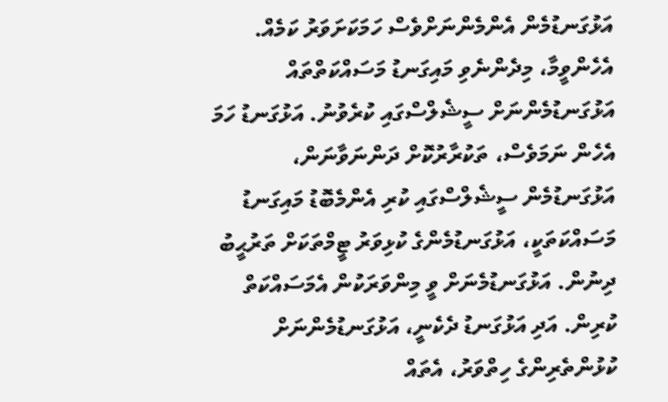އަޅުގަނޑުމެން އެންމެންނަށްވެސް ހަމަކަށަވަރު ކަމެއް.
އެހެންވީމާ، މިދެންނެވި މައިގަނޑު މަސައްކަތްތައް އަޅުގަނޑުމެންނަށް ސީޝެލްސްގައި ކުރެވުނު. އަޅުގަނޑު ހަމަ އެހެން ނަމަވެސް، ތަކުރާރުކޮށް ދަންނަވާނަން، އަޅުގަނޑުމެން ސީޝެލްސްގައި ކުރި އެންމެބޮޑު މައިގަނޑު މަސައްކަތަކީ، އަޅުގަނޑުމެންގެ ކުޅިވަރު ޓީމްތަކަށް ތަރުޙީބު ދިނުން. އަޅުގަނޑުމެނަށް ވީ މިންވަރަކުން އެމަސައްކަތް ކުރިން. އަދި އަޅުގަނޑު ދެކެނީ، އަޅުގަނޑުމެންނަށް ކުޅުންތެރިންގެ ހިތްވަރު، އެތައް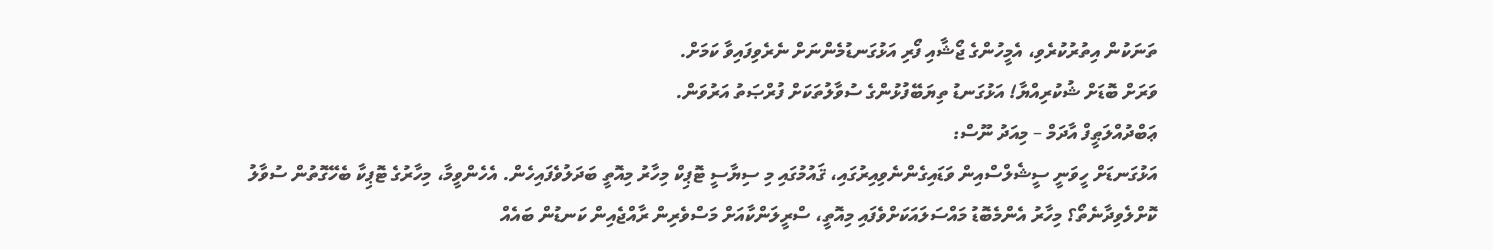ތަނަކުން އިތުރުކުރެވި، އެމީހުންގެ ޖޯޝާއި ފޯރި އަޅުގަނޑުމެންނަށް ނެރެވިފައިވާ ކަމަށް.
ވަރަށް ބޮޑަށް ޝުކުރިއްޔާ! އަޅުގަނޑު ތިޔަބޭފުޅުންގެ ސުވާލުތަކަށް ފުރްޞަތު އަރުވަން.
ޢަބްދުއްލަޠީފް އާދަމް – މިއަދު ނޫސް:
އަޅުގަނޑަށް ހީވަނީ ސީޝެލްސްއިން ވަޑައިގެންނެވިއިރުގައި، ޤައުމުގައި މި ސިޔާސީ ޓޮޕިކް މިހާރު މިއޮތީ ބަދަލުވެފައިހެން. އެހެންވީމާ، މިހާރުގެ ޓޮޕިކާ ބެހޭގޮތުން ސުވާލު ކޮށްލެވިދާނެތޯ؟ މިހާރު އެންމެބޮޑު މައްސަލައަކަށްވެފައި މިއޮތީ، ސްރީލަންކާއަށް މަސްވެރިން ރާއްޖެއިން ކަނޑުން ބައެއް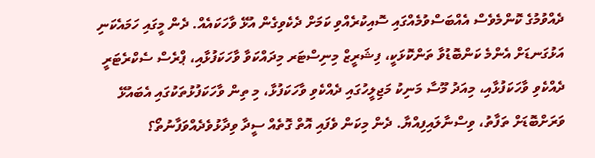ދެއްވުމުގެ ކޮންމެވެސް އެއްބަސްވުމެއްގައި ސޮއިކުރެއްވި ކަމަށް ދެކެވިގެން އުޅޭ ވާހަކައެއް. ދެން މީގައި ހަމައެކަނި އަޅުގަނޑަށް އެންމެ ކަންބޮޑުވާ ތަންކޮޅަކީ، ފިޝަރީޒް މިނިސްޓަރ މިދައްކަވާ ވާހަކަފުޅާއި، ޕްރެސް ސެކްރެޓަރީ ދެއްކެވި ވާހަކަފުޅާއި، މިއަދު މޫސާ މަނިކު މަޖިލީހުގައި ދެއްކެވި ވާހަކަފުޅާ، މި ތިން ވާހަކަފުޅުތަކުގައި އެބައުޅޭ ވަރަށްބޮޑަށް ތަފާތު، ވިސްނާލައިފިއްޔާ. ދެން މިކަން ވެފައި އޮތް ގޮތެއް ސީދާ ވިދާޅުވެދެއްވަފާނުތޯ؟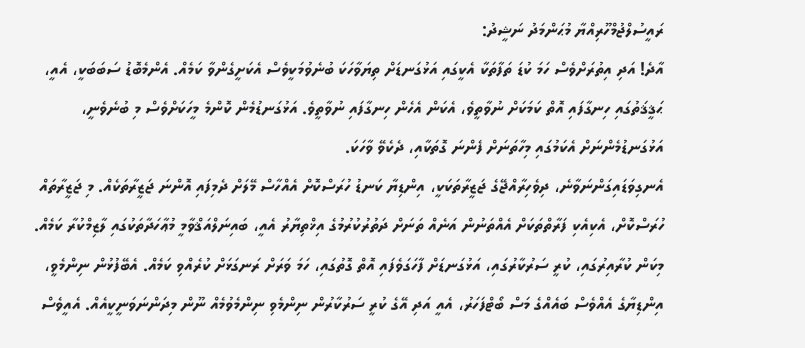ރައީސުލްޖުމްހޫރިއްޔާ މުޙަންމަދު ނަޝީދު:
އާދެ! އަދި އިތުރަށްވެސް ހަމަ ކުޑަ ތަފާތަކާ އެކީގައި އަޅުގަނޑަށް ތިޔަވާހަކަ ބުނެވުމަކީވެސް އެކަށީގެންވާ ކަމެއް. އެންމެބޮޑު ސަބަބަކީ، އެއީ، ޙަޤީޤަތުގައި ހިނގާފައި އޮތް ކަމަކަށް ނުވާތީވެ، އެކަން އެހެން ހިނގާފައި ނުވާތީވެ. އަޅުގަނޑުމެން ކޮންމެ މީހަކަށްވެސް މި ބުނެވެނީ، އަޅުގަނޑުމެންނަށް އެކަމުގައި މިހާތަނަށް ފެންނަ ގޮތަކާއި، ދެކެވޭ ވާހަކަ.
އެނގިވަޑައިގަންނަވާނެ، ދިވެހިރާއްޖޭގެ ޖަޒީރާތަކަކީ، އިންޑިޔާ ކަނޑު ހުރަސްކޮށް އެއްހާސް މޭލަށް ދެމިފައި އޮންނަ ޖަޒީރާތަކެއް. މި ޖަޒީރާތައް ހުރަސްކޮށް، އެކިއެކި ފަރާތްތަކަށް އެއްތަނުން އަނެއް ތަނަށް ދަތުރުކުރުމުގެ އިޚްތިޔާރު އެއީ، ބައިނަލްއަޤްވާމީ މުޢާހަދާތަކުގައި ލާޒިމްކުރާ ކަމެއް. މިކަން ކުރާއިރުގައި، ކުރީ ސަރުކާރުގައި، އަޅުގަނޑަށް ފާހަގަވެފައި އޮތް ގޮތުގައި، ހަމަ ވަރަށް ރަނގަޅަށް ކުރެއްވި ކަމެއް. އެބޭފުޅުން ނިންމެވީ، އިންޑިޔާގެ އެއްވެސް ބައެއްގެ މަސް ބޯޓްފަހަރު، އެއީ އަދި އޭގެ ކުރީ ސަރުކާރުން ނިންމެވި ނިންމެވުމެއް ނޫން މިދަންނަވަނީކީއެއް. އެއީވެސް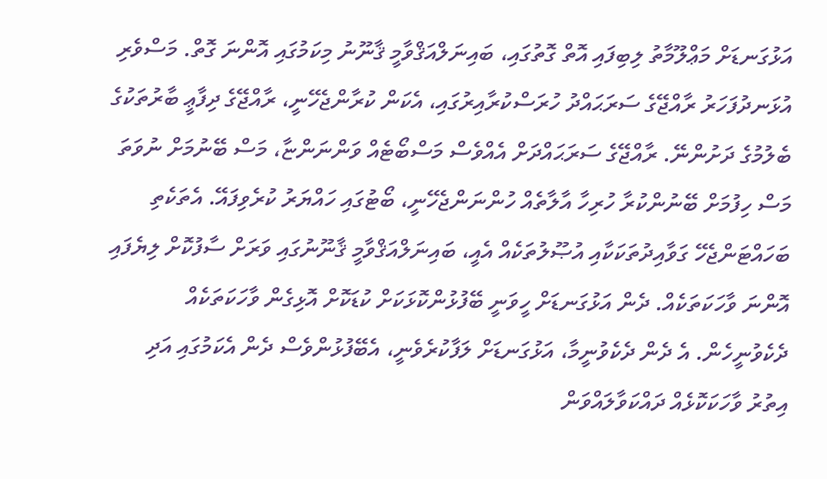އަޅުގަނޑަށް މަޢްލޫމާތު ލިބިފައި އޮތް ގޮތުގައި، ބައިނަލްއަޤްވާމީ ޤާނޫނު މިކަމުގައި އޮންނަ ގޮތް. މަސްވެރި އުޅަނދުފަހަރު ރާއްޖޭގެ ސަރަޙައްދު ހުރަސްކުރާއިރުގައި، އެކަން ކުރާންޖެހޭނީ، ރާއްޖޭގެ ދިފާޢީ ބާރުތަކުގެ ބެލުމުގެ ދަށުންނޭ. ރާއްޖޭގެ ސަރަޙައްދަށް އެއްވެސް މަސްބޯޓެއް ވަންނަންޏާ، މަސް ބޭނުމަށް ނުވަތަ މަސް ހިފުމަށް ބޭނުންކުރާ ހުރިހާ އާލާތެއް ހުންނަންޖެހޭނީ، ބޯޓުގައި ހައްޔަރު ކުރެވިފައޭ. އެތަކެތި ބަހައްޓަންޖެހޭ ގަވާއިދުތަކަކާއި އުޞޫލުތަކެއް އެއީ، ބައިނަލްއަޤްވާމީ ޤާނޫނުގައި ވަރަށް ސާފުކޮށް ލިޔެފައި އޮންނަ ވާހަކަތަކެއް. ދެން އަޅުގަނޑަށް ހީވަނީ ބޭފުޅުންކޮޅަކަށް ކުޑަކޮށް އޮޅިގެން ވާހަކަތަކެއް ދެކެވުނީހެން. އެ ދެން ދެކެވުނީމާ، އަޅުގަނޑަށް ލަފާކުރެވެނީ، އެބޭފުޅުންވެސް ދެން އެކަމުގައި އަދި އިތުރު ވާހަކަކޮޅެއް ދައްކަވާލައްވަން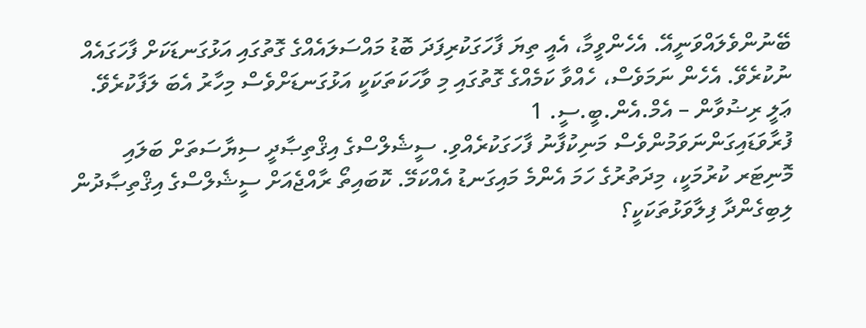ބޭނުންވެލައްވަނީއޭ. އެހެންވީމާ، އެއީ ތިޔަ ފާހަގަކުރިފަދަ ބޮޑު މައްސަލައެއްގެ ގޮތުގައި އަޅުގަނޑަކަށް ފާހަގައެއް ނުކުރެވޭ. އެހެން ނަމަވެސް، ހެއްވާ ކަމެއްގެ ގޮތުގައި މި ވާހަކަތަކަކީ އަޅުގަނޑަށްވެސް މިހާރު އެބަ ލަފާކުރެވޭ.
ޢަލީ ރިޟުވާން – އެމް.އެން.ބީ.ސީ. 1
ފުރާވަޑައިގަންނަވަމުންވެސް މަނިކުފާނު ފާހަގަކުރެއްވި. ސީޝެލްސްގެ އިޤްތިޞާދީ ސިޔާސަތަށް ބަލައި މޮނިޓަރ ކުރުމަކީ، މިދަތުރުގެ ހަމަ އެންމެ މައިގަނޑު އެއްކަމޭ. ކޮބައިތޯ ރާއްޖެއަށް ސީޝެލްސްގެ އިޤްތިޞާދުން ލިބިގެންދާ ފިލާވަޅުތަކަކީ؟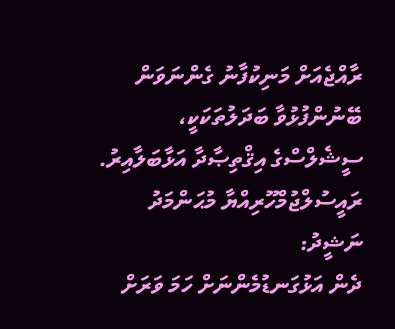ރާއްޖެއަށް މަނިކުފާނު ގެންނަވަން ބޭނުންފުޅުވާ ބަދަލުތަކަކީ، ސީޝެލްސްގެ އިޤްތިޞާދާ އަޅާބަލާއިރު.
ރައީސުލްޖުމްހޫރިއްޔާ މުޙަންމަދު ނަޝީދު:
ދެން އަޅުގަނޑުމެންނަށް ހަމަ ވަރަށް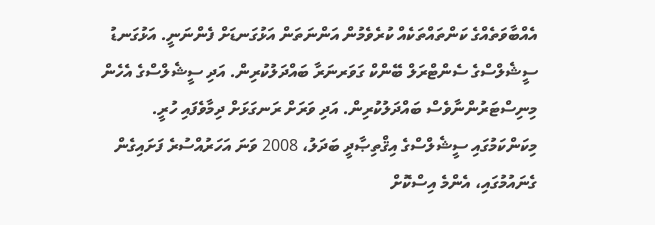އެއްބާވަތެއްގެ ކަންތައްތަކެއް ކުރެވެމުން އަންނަތަން އަޅުގަނޑަށް ފެންނަނީ. އަޅުގަނޑު ސީޝެލްސްގެ ސެންޓްރަލް ބޭންކް ގަވަރނަރާ ބައްދަލުކުރިން. އަދި ސީޝެލްސްގެ އެހެން މިނިސްޓަރުންނާވެސް ބައްދަލުކުރިން. އަދި ވަރަށް ރަނގަޅަށް ދިމާވެފައި ހުރީ. މިކަންކަމުގައި ސީޝެލްސްގެ އިޤްތިޞާދީ ބަދަލު، 2008 ވަނަ އަހަރުއްސުރެ ފަށައިގެން ގެނައުމުގައި، އެންމެ އިސްކޮށް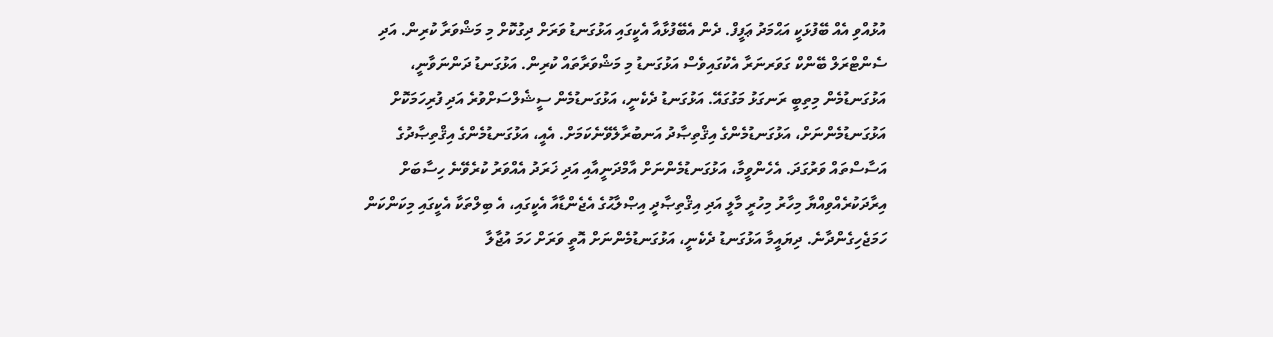އުޅުއްވި އެއް ބޭފުޅަކީ އަޙްމަދު ޢަފީފް. ދެން އެބޭފުޅާއާ އެކީގައި އަޅުގަނޑު ވަރަށް ދިގުކޮށް މި މަޝްވަރާ ކުރިން. އަދި ސެންޓްރަލް ބޭންކް ގަވަރނަރާ އެކުގައިވެސް އަޅުގަނޑު މި މަޝްވަރާތައް ކުރިން. އަޅުގަނޑު ދަންނަވާނީ، އަޅުގަނޑުމެން މިތިބީ ރަނގަޅު މަގުގައޭ. އަޅުގަނޑު ދެކެނީ، އަޅުގަނޑުމެން ސީޝެލްސަށްވުރެ އަދި ފުރިހަމަކޮށް އަޅުގަނޑުމެންނަށް، އަޅުގަނޑުމެންގެ އިޤްތިޞާދު އަނބުރާލެވޭނެކަމަށް. އެއީ، އަޅުގަނޑުމެންގެ އިޤްތިޞާދުގެ އަސާސްތައް ވަރުގަދަ. އެހެންވީމާ، އަޅުގަނޑުމެންނަށް އާމްދަނީއާއި އަދި ޚަރަދު އެއްވަރު ކުރެވޭނެ ހިސާބަށް އިރާދަކުރެއްވިއްޔާ މިހާރު މިހުރީ މާލީ އަދި އިޤްތިޞާދީ އިޞްލާޙުގެ އެޖެންޑާއާ އެކީގައި، އެ ބިލްތަކާ އެކީގައި މިކަންކަން ހަމަޖެހިގެންދާނެ. ދިޔައީމާ އަޅުގަނޑު ދެކެނީ، އަޅުގަނޑުމެންނަށް އޮތީ ވަރަށް ހަމަ އުޖާލާ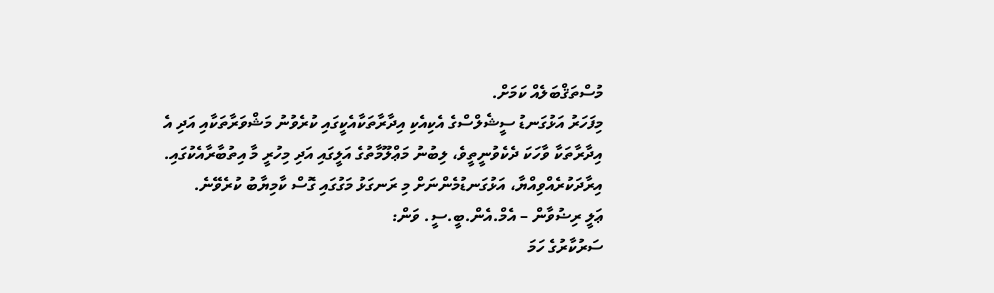މުސްތަޤްބަލެއް ކަމަށް.
މިފަހަރު އަޅުގަނޑު ސީޝެލްސްގެ އެކިއެކި އިދާރާތަކާއެކީގައި ކުރެވުނު މަޝްވަރާތަކާއި އަދި އެ އިދާރާތަކާ ވާހަކަ ދެކެވުނީތީވެ، ލިބުނު މަޢްލޫމާތުގެ އަލީގައި އަދި މިހުރީ މާ އިތުބާރާއެކުގައި. އިރާދަކުރެއްވިއްޔާ، އަޅުގަނޑުމެންނަށް މި ރަނގަޅު މަގުގައި ގޮސް ކާމިޔާބު ކުރެވޭނެ.
ޢަލީ ރިޟުވާން – އެމް.އެން.ބީ.ސީ. ވަން:
ސަރުކާރުގެ ހަމަ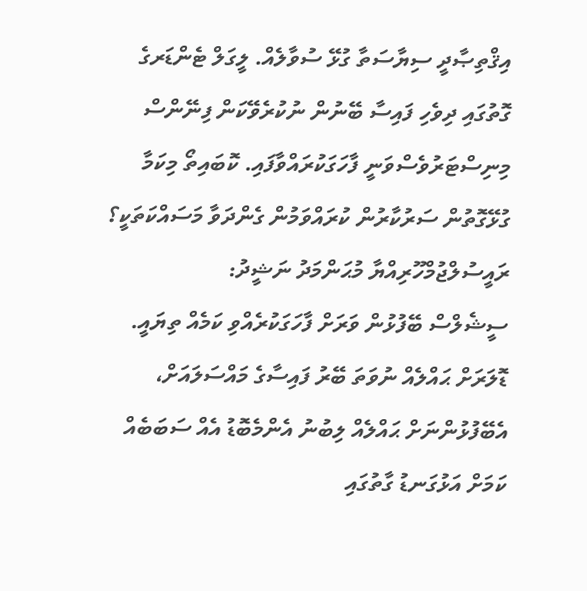އިޤްތިޞާދީ ސިޔާސަތާ ގުޅޭ ސުވާލެއް. ލީގަލް ޓެންޑަރގެ ގޮތުގައި ދިވެހި ފައިސާ ބޭނުން ނުކުރެވޭކަން ފިނޭންސް މިނިސްޓަރުވެސްވަނީ ފާހަގަކުރައްވާފައި. ކޮބައިތޯ މިކަމާ ގުޅޭގޮތުން ސަރުކާރުން ކުރައްވަމުން ގެންދަވާ މަސައްކަތަކީ؟
ރައީސުލްޖުމްހޫރިއްޔާ މުޙަންމަދު ނަޝީދު:
ސީޝެލްސް ބޭފުޅުން ވަރަށް ފާހަގަކުރެއްވި ކަމެއް ތިޔައީ. ޑޮލަރަށް ޙައްލެއް ނުވަތަ ބޭރު ފައިސާގެ މައްސަލައަށް، އެބޭފުޅުންނަށް ޙައްލެއް ލިބުނު އެންމެބޮޑު އެއް ސަބަބެއް ކަމަށް އަޅުގަނޑު ގާތުގައި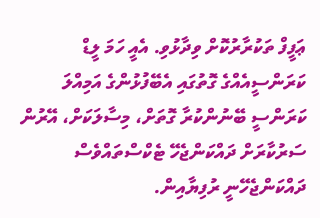ޢަފީފް ތަކުރާރުކޮށް ވިދާޅުވި. އެއީ ހަމަ ލީޑް ކަރަންސީއެއްގެ ގޮތުގައި އެބޭފުޅުންގެ އަމިއްލަ ކަރަންސީ ބޭނުންކުރާ ގޮތަށް، މިސާލަކަށް، އޭރުން ސަރުކާރަށް ދައްކަންޖެހޭ ޓެކްސްތައްވެސް ދައްކަންޖެހޭނީ ރުފިޔާއިން.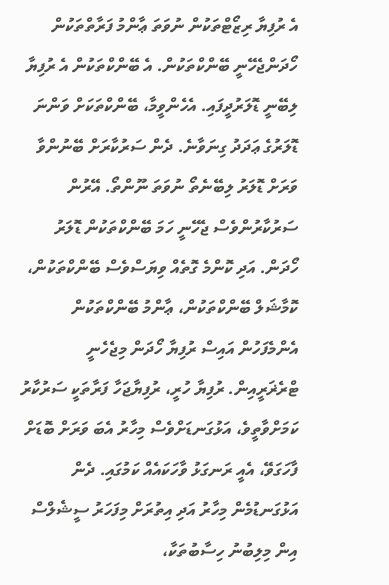އެ ރުފިޔާ ރިޒޯޓްތަކުން ނުވަތަ ޢާންމު ފަރާތްތަކުން ހޯދަންޖެހޭނީ ބޭންކްތަކުން. އެ ބޭންކްތަކުން އެ ރުފިޔާ ލިބޭނީ ޑޮލަރުދީފައި. އެހެންވީމާ، ބޭންކްތަކަށް ވަންނަ ޑޮލަރުގެ ޢަދަދު ގިނަވާނެ. ދެން ސަރުކާރަށް ބޭނުންވާ ވަރަށް ޑޮލަރު ލިބޭނެތޯ ނުވަތަ ނޫންތޯ. އޭރުން ސަރުކާރުންވެސް ޖެހޭނީ ހަމަ ބޭންކްތަކުން ޑޮލަރު ހޯދަން. އަދި ކޮންމެ ގޮތެއް ވިޔަސްވެސް ބޭންކްތަކުން، ކޮމާޝަލް ބޭންކްތަކުން، ޢާންމު ބޭންކްތަކުން އެންމެފަހުން އައިސް ރުފިޔާ ހޯދަން މިޖެހެނީ ޓްރެޜަރީއިން. ރުފިޔާ ހުރީ، ރުފިޔާޖަހާ ފަރާތަކީ ސަރުކާރު ކަމަށްވާތީވެ، އަޅުގަނޑަށްވެސް މިހާރު އެބަ ވަރަށް ބޮޑަށް ފާހަގަވޭ، އެއީ ރަނގަޅު ވާހަކައެއް ކަމުގައި. ދެން އަޅުގަނޑުމެން މިހާރު އަދި އިތުރަށް މިފަހަރު ސީޝެލްސް އިން މިލިބުނު ހިސާބުތަކާ،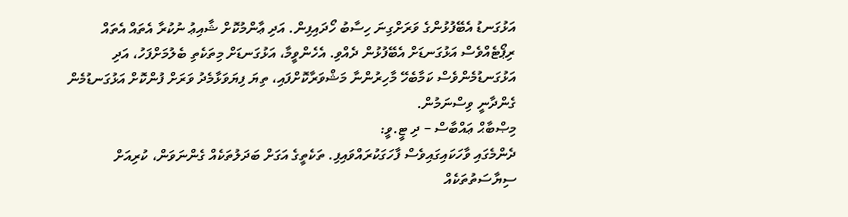އަޅުގަނޑު އެބޭފުޅުންގެ ވަރަށްގިނަ ހިސާބު ހޯދައިފިން. އަދި ޢާންމުކޮށް ޝާއިޢު ނުކުރާ އެތައް އެތައް ރިޕޯޓެއްވެސް އަޅުގަނޑަށް އެބޭފުޅުން ދެއްވި. އެހެންވީމާ، އަޅުގަނޑަށް މިތަކެތި ބެލުމަށްފަހު، އަދި އަޅުގަނޑުމެންވެސް ކަމާބެހޭ މާހިރުންނާ މަޝްވަރާކޮށްފައި، ތިޔަ ފިޔަވަޅާމެދު ވަރަށް ފުންކޮށް އަޅުގަނޑުމެން ގެންދާނީ ވިސްނަމުން.
މިޞްބާޙް ޢައްބާސް – ދި ޓީ.ވީ:
ދެންމެގައި ވާހަކައިގައިވެސް ފާހަގަކުރައްވައިފި. ތަކެތީގެ އަގަށް ބަދަލުތަކެއް ގެންނަވަން، ކުރިއަށް ސިޔާސަތުތަކެއް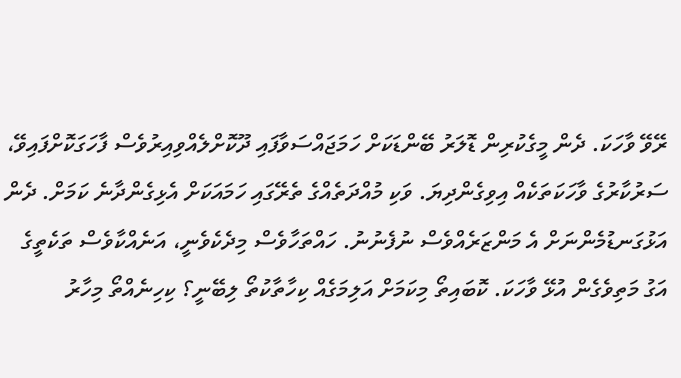ރޭވޭ ވާހަކަ. ދެން މީގެކުރިން ޑޮލަރު ބޭންޑަކަށް ހަމަޖައްސަވާފައި ދޫކޮށްލެއްވިއިރުވެސް ފާހަގަކޮށްފައިވޭ، ސަރުކާރުގެ ވާހަކަތަކެއް އިވިގެންދިޔަ. ވަކި މުއްދަތެއްގެ ތެރޭގައި ހަމައަކަށް އެޅިގެންދާނެ ކަމަށް. ދެން އަޅުގަނޑުމެންނަށް އެ މަންޒަރެއްވެސް ނުފެނުނު. ހައްތަހާވެސް މިދެކެވެނީ، އަނެއްކާވެސް ތަކެތީގެ އަގު މަތިވެގެން އުޅޭ ވާހަކަ. ކޮބައިތޯ މިކަމަށް އަލިމަގެއް ކިހާތާކުތޯ ލިބޭނީ؟ ކިހިނެއްތޯ މިހާރު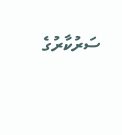ސަރުކާރުގެ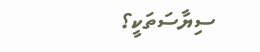ސިޔާސަތަކީ؟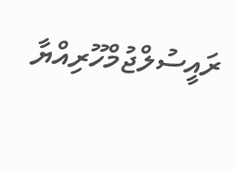ރައީސުލްޖުމްހޫރިއްޔާ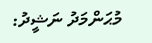މުޙަންމަދު ނަޝީދު: